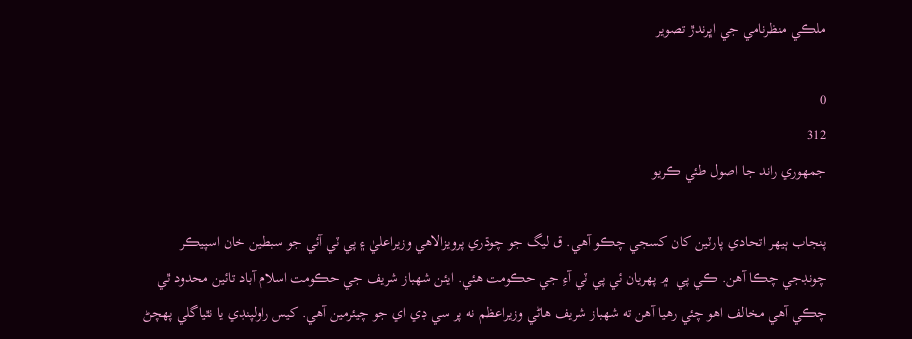ملڪي منظرنامي جي اڀرندڙ تصوير

0
312
جمهوري راند جا اصول طئي ڪريو

پنجاب ٻيهر اتحادي پارٽين کان کسجي چڪو آهي. ق ليگ جو چوڌري پرويزالاهي وزيراعليٰ ۽ پي ٽي آئي جو سبطين خان اسپيڪر چونڊجي چڪا آهن. ڪي پي  ۾ پهريان ئي پي ٽي آءِ جي حڪومت هئي. ايئن شهباز شريف جي حڪومت اسلام آباد تائين محدود ٿي چڪي آهي مخالف اهو چئي رهيا آهن ته شهباز شريف هاڻي وزيراعظم نه پر سي ڊي اي جو چيئرمين آهي. کيس راولپنڊي يا نٿياگلي پهچڻ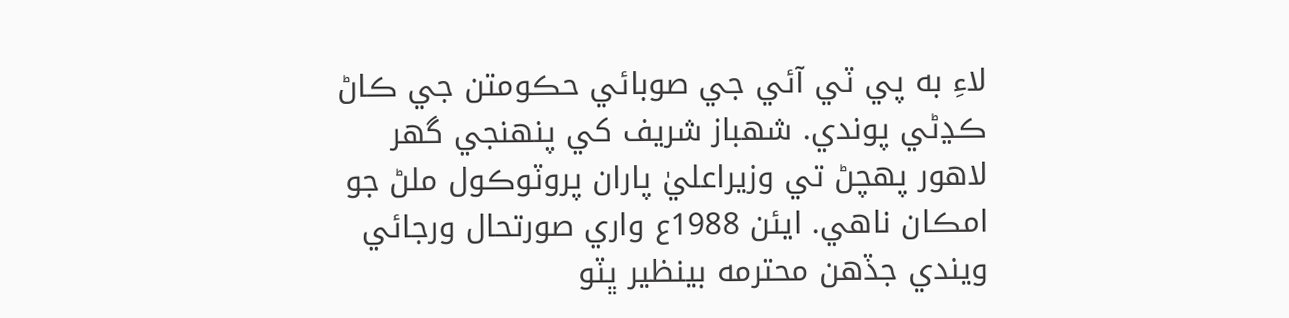لاءِ به پي ٽي آئي جي صوبائي حڪومتن جي ڪاڻ ڪڍڻي پوندي. شهباز شريف کي پنهنجي گهر لاهور پهچڻ تي وزيراعليٰ پاران پروٽوڪول ملڻ جو امڪان ناهي. ايئن 1988ع واري صورتحال ورجائي ويندي جڏهن محترمه بينظير ڀٽو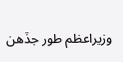وزيراعظم طور جڏهن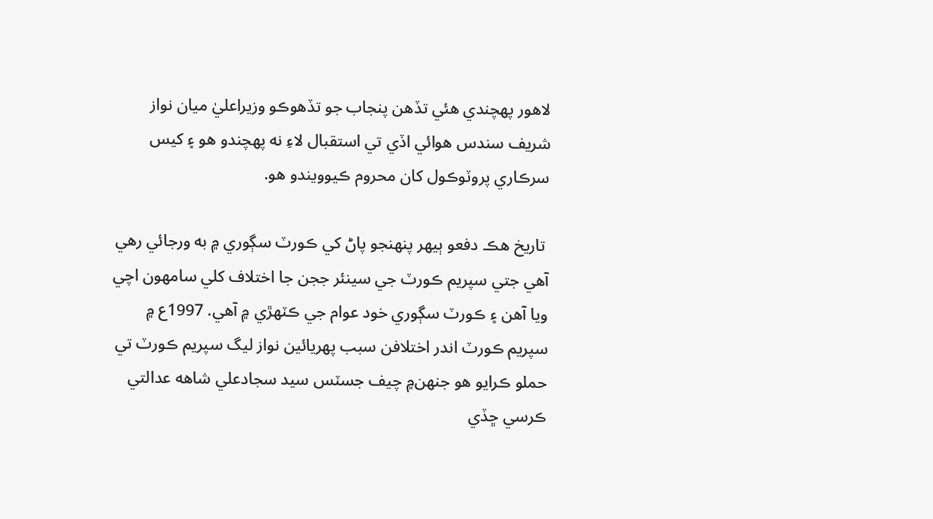لاهور پهچندي هئي تڏهن پنجاب جو تڏهوڪو وزيراعليٰ ميان نواز شريف سندس هوائي اڏي تي استقبال لاءِ نه پهچندو هو ۽ کيس سرڪاري پروٽوڪول کان محروم ڪيوويندو هو.

 تاريخ هڪ دفعو ٻيهر پنهنجو پاڻ کي ڪورٽ سڳوري ۾ به ورجائي رهي آهي جتي سپريم ڪورٽ جي سينئر ججن جا اختلاف کلي سامهون اچي ويا آهن ۽ ڪورٽ سڳوري خود عوام جي ڪٽهڙي ۾ آهي. 1997ع ۾ سپريم ڪورٽ اندر اختلافن سبب پهريائين نواز ليگ سپريم ڪورٽ تي حملو ڪرايو هو جنهن۾ چيف جسٽس سيد سجادعلي شاھه عدالتي ڪرسي ڇڏي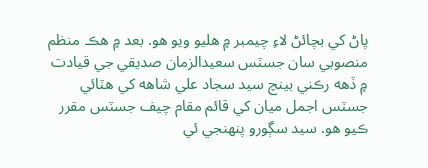پاڻ کي بچائڻ لاءِ چيمبر ۾ هليو ويو هو. بعد ۾ هڪ منظم منصوبي سان جسٽس سعيدالزمان صديقي جي قيادت ۾ ڏھه رڪني بينچ سيد سجاد علي شاھه کي هٽائي جسٽس اجمل ميان کي قائم مقام چيف جسٽس مقرر ڪيو هو. سيد سڳورو پنهنجي ئي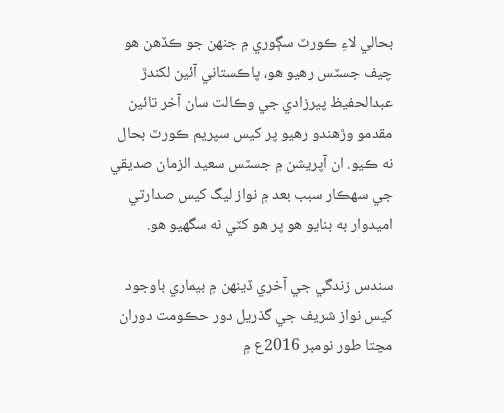بحالي لاءِ ڪورٽ سڳوري ۾ جنهن جو ڪڏهن هو چيف جسٽس رهيو هو، پاڪستاني آئين لکندڙ عبدالحفيظ پيرزادي جي وڪالت سان آخر تائين مقدمو وڙهندو رهيو پر کيس سپريم ڪورٽ بحال نه ڪيو. ان آپريشن ۾ جسٽس سعيد الزمان صديقي جي سهڪار سبب بعد ۾ نواز ليگ کيس صدارتي اميدوار به بنايو هو پر هو کٽي نه سگهيو هو.

سندس زندگي جي آخري ڏينهن ۾ بيماري باوجود کيس نواز شريف جي گذريل دور حڪومت دوران مڃتا طور نومبر 2016ع ۾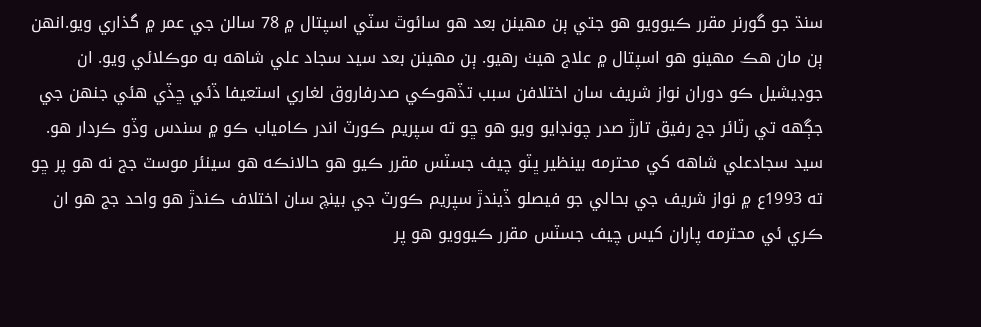سنڌ جو گورنر مقرر ڪيوويو هو جتي ٻن مهينن بعد هو سائوٿ سٽي اسپتال ۾ 78 سالن جي عمر ۾ گذاري ويو.انهن ٻن مان هڪ مهينو هو اسپتال ۾ علاج هيٺ رهيو. ٻن مهينن بعد سيد سجاد علي شاھه به موڪلائي ويو. ان جوڊيشيل ڪو دوران نواز شريف سان اختلافن سبب تڏهوڪي صدرفاروق لغاري استعيفا ڏئي ڇڏي هئي جنهن جي جڳھه تي رٽائر جج رفيق تارڙ صدر چونڊايو ويو هو ڇو ته سپريم ڪورٽ اندر ڪامياب ڪو ۾ سندس وڏو ڪردار هو. سيد سجادعلي شاھه کي محترمه بينظير ڀٽو چيف جسٽس مقرر ڪيو هو حالانڪه هو سينئر موسٽ جج نه هو پر ڇو ته 1993ع ۾ نواز شريف جي بحالي جو فيصلو ڏيندڙ سپريم ڪورٽ جي بينچ سان اختلاف ڪندڙ هو واحد جج هو ان ڪري ئي محترمه پاران کيس چيف جسٽس مقرر ڪيوويو هو پر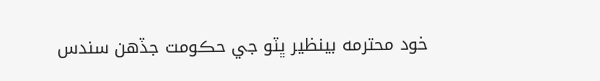خود محترمه بينظير ڀٽو جي حڪومت جڏهن سندس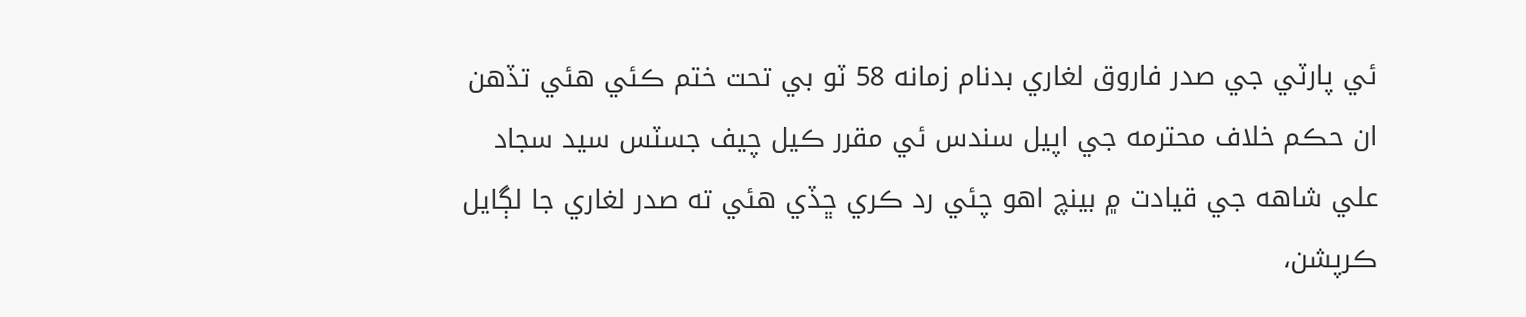ئي پارٽي جي صدر فاروق لغاري بدنام زمانه 58 ٽو بي تحت ختم ڪئي هئي تڏهن ان حڪم خلاف محترمه جي اپيل سندس ئي مقرر ڪيل چيف جسٽس سيد سجاد علي شاھه جي قيادت ۾ بينچ اهو چئي رد ڪري ڇڏي هئي ته صدر لغاري جا لڳايل ڪرپشن،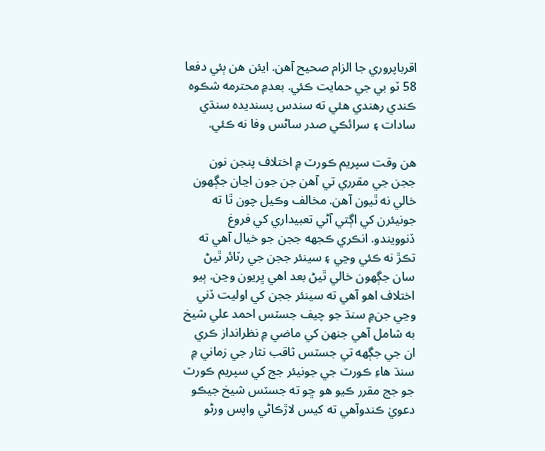اقرباپروري جا الزام صحيح آهن. ايئن هن ٻئي دفعا 58 ٽو بي جي حمايت ڪئي. بعد۾ محترمه شڪوه ڪندي رهندي هئي ته سندس پسنديده سنڌي سادات ۽ سرائڪي صدر ساڻس وفا نه ڪئي.

هن وقت سپريم ڪورٽ ۾ اختلاف پنجن نون ججن جي مقرري تي آهن جن جون اڃان جڳهون خالي نه ٿيون آهن. مخالف وڪيل چون ٿا ته جونيئرن کي اڳتي آڻي تعبيداري کي فروغ ڏنوويندو. انڪري ڪجھه ججن جو خيال آهي ته تڪڙ نه ڪئي وڃي ۽ سينئر ججن جي رٽائر ٿيڻ سان جڳهون خالي ٿيڻ بعد اهي ڀريون وڃن. ٻيو اختلاف اهو آهي ته سينئر ججن کي اوليت ڏني وڃي جن۾ سنڌ جو چيف جسٽس احمد علي شيخ به شامل آهي جنهن کي ماضي ۾ نظرانداز ڪري ان جي جڳھه تي جسٽس ثاقب نثار جي زماني ۾ سنڌ هاءِ ڪورٽ جي جونيئر جج کي سپريم ڪورٽ جو جج مقرر ڪيو هو ڇو ته جسٽس شيخ جيڪو دعويٰ ڪندوآهي ته کيس لاڙڪاڻي واپس ورڻو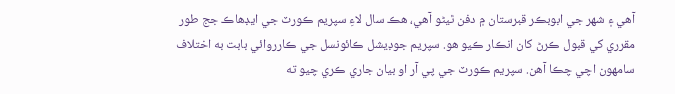آهي ۽ شهر جي ابوبڪر قبرستان ۾ دفن ٿيڻو آهي، هڪ سال لاءِ سپريم ڪورٽ جي ايڊهاڪ جج طور مقرري کي قبول ڪرڻ کان انڪار ڪيو هو. سپريم جوڊيشل ڪائونسل جي ڪارروائي بابت به اختلاف سامهون اچي چڪا آهن. سپريم ڪورٽ جي پي آر او بيان جاري ڪري چيو ته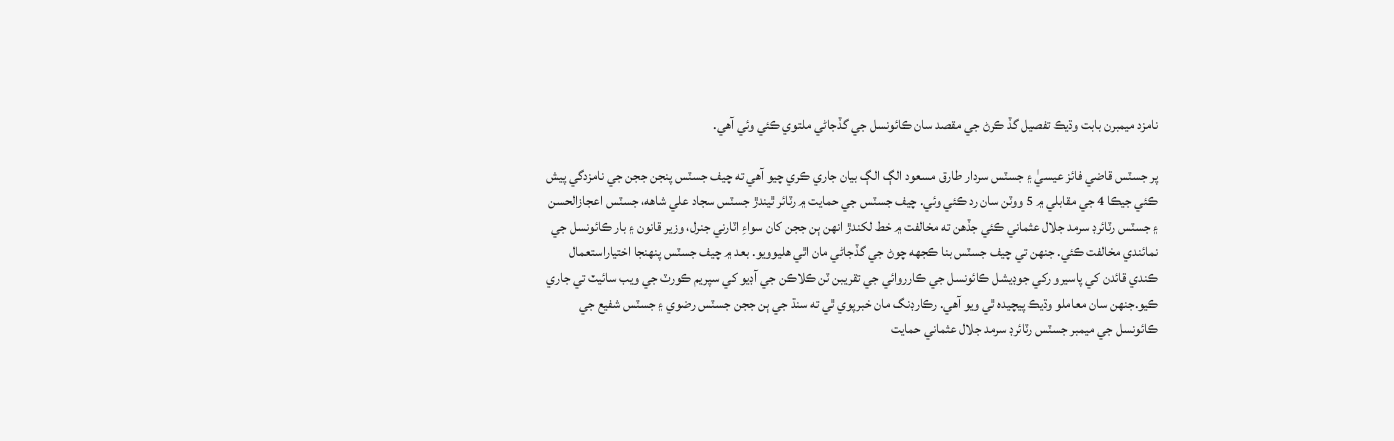نامزد ميمبرن بابت وڌيڪ تفصيل گڏ ڪرڻ جي مقصد سان ڪائونسل جي گڏجاڻي ملتوي ڪئي وئي آهي.

پر جسٽس قاضي فائز عيسيٰ ۽ جسٽس سردار طارق مسعود الڳ الڳ بيان جاري ڪري چيو آهي ته چيف جسٽس پنجن ججن جي نامزدگي پيش ڪئي جيڪا 4 جي مقابلي ۾ 5 ووٽن سان رد ڪئي وئي. چيف جسٽس جي حمايت ۾ رٽائر ٿيندڙ جسٽس سجاد علي شاھه، جسٽس اعجازالحسن ۽ جسٽس رٽائرڊ سرمد جلال عثماني ڪئي جڏهن ته مخالفت ۾ خط لکندڙ انهن ٻن ججن کان سواءِ اٽارني جنرل، وزير قانون ۽ بار ڪائونسل جي نمائندي مخالفت ڪئي. جنهن تي چيف جسٽس بنا ڪجھه چوڻ جي گڏجاڻي مان اٿي هليوويو. بعد ۾ چيف جسٽس پنهنجا اختياراستعمال ڪندي قائدن کي پاسيرو رکي جوڊيشل ڪائونسل جي ڪارروائي جي تقريبن ٽن ڪلاڪن جي آڊيو کي سپريم ڪورٽ جي ويب سائيٽ تي جاري ڪيو.جنهن سان معاملو وڌيڪ پيچيده ٿي ويو آهي. رڪارڊنگ مان خبرپوي ٿي ته سنڌ جي ٻن ججن جسٽس رضوي ۽ جسٽس شفيع جي ڪائونسل جي ميمبر جسٽس رٽائرڊ سرمد جلال عثماني حمايت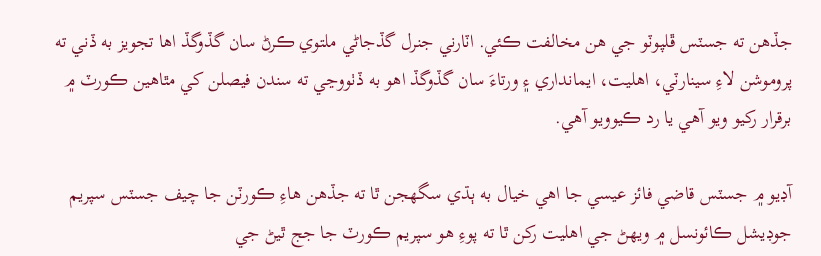جڏهن ته جسٽس ڦلپوٽو جي هن مخالفت ڪئي. اٽارني جنرل گڏجاڻي ملتوي ڪرڻ سان گڏوگڏ اها تجويز به ڏني ته پروموشن لاءِ سينارٽي، اهليت، ايمانداري ۽ ورتاءَ سان گڏوگڏ اهو به ڏٺووڃي ته سندن فيصلن کي مٿاهين ڪورٽ ۾ برقرار رکيو ويو آهي يا رد ڪيوويو آهي.

آڊيو ۾ جسٽس قاضي فائز عيسي جا اهي خيال به ٻڌي سگهجن ٿا ته جڏهن هاءِ ڪورٽن جا چيف جسٽس سپريم جوڊيشل ڪائونسل ۾ ويهڻ جي اهليت رکن ٿا ته پوءِ هو سپريم ڪورٽ جا جج ٿيڻ جي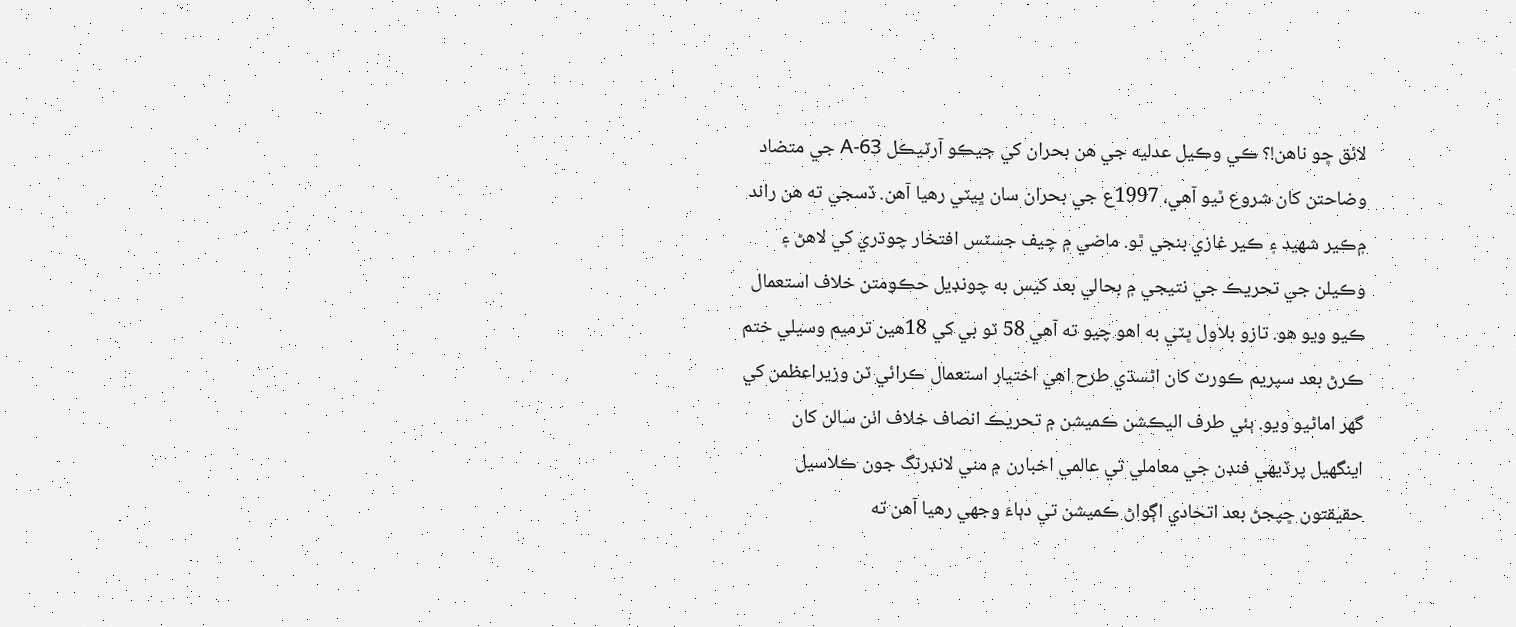لائق ڇو ناهن!؟ ڪي وڪيل عدليه جي هن بحران کي جيڪو آرٽيڪل 63-A جي متضاد وضاحتن کان شروع ٿيو آهي، 1997ع جي بحران سان ڀيٽي رهيا آهن. ڏسجي ته هن راند ۾ڪير شهيد ۽ ڪير غازي بنجي ٿو. ماضي ۾ چيف جسٽس افتخار چوڌري کي لاهڻ ۽ وڪيلن جي تحريڪ جي نتيجي ۾ بحالي بعد کيس به چونڊيل حڪومتن خلاف استعمال ڪيو ويو هو. تازو بلاول ڀٽي به اهو چيو ته آهي 58 ٽو بي کي 18هين ترميم وسيلي ختم ڪرڻ بعد سپريم ڪورٽ کان اڻسڌي طرح اهي اختيار استعمال ڪرائي ٽن وزيراعظمن کي گهر اماڻيو ويو. ٻئي طرف اليڪشن ڪميشن ۾ تحريڪ انصاف خلاف اٺن سالن کان اينگهيل پرڏيهي فنڊن جي معاملي تي عالمي اخبارن ۾ مني لانڊرنگ جون ڪلاسيل حقيقتون ڇپجڻ بعد اتحادي اڳواڻ ڪميشن تي دٻاءَ وجهي رهيا آهن ته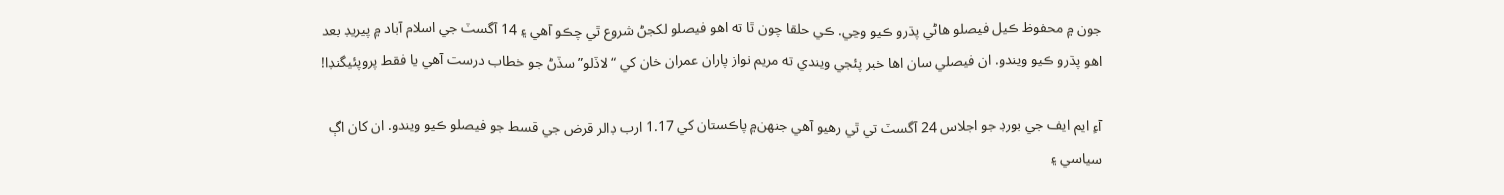جون ۾ محفوظ ڪيل فيصلو هاڻي پڌرو ڪيو وڃي. ڪي حلقا چون ٿا ته اهو فيصلو لکجڻ شروع ٿي چڪو آهي ۽ 14 آگسٽ جي اسلام آباد ۾ پيريڊ بعد اهو پڌرو ڪيو ويندو. ان فيصلي سان اها خبر پئجي ويندي ته مريم نواز پاران عمران خان کي “لاڏلو” سڏڻ جو خطاب درست آهي يا فقط پروپئيگنڊا!

آءِ ايم ايف جي بورڊ جو اجلاس 24 آگسٽ تي ٿي رهيو آهي جنهن۾ پاڪستان کي 1.17 ارب ڊالر قرض جي قسط جو فيصلو ڪيو ويندو. ان کان اڳ سياسي ۽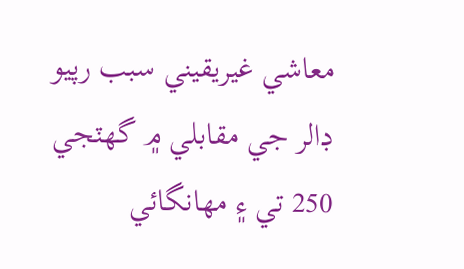معاشي غيريقيني سبب رپيو ڊالر جي مقابلي ۾ گهٽجي 250 تي ۽ مهانگائي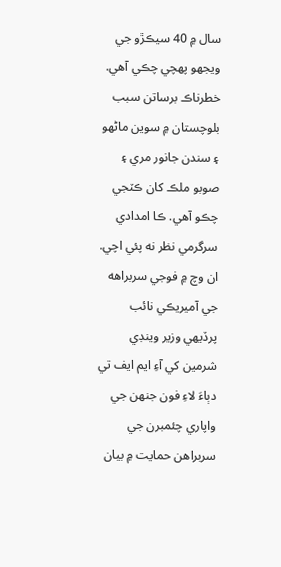سال ۾ 40 سيڪڙو جي ويجهو پهچي چڪي آهي. خطرناڪ برساتن سبب بلوچستان ۾ سوين ماڻهو ۽ سندن جانور مري ۽ صوبو ملڪ کان ڪٽجي چڪو آهي. ڪا امدادي سرگرمي نظر نه پئي اچي. ان وچ ۾ فوجي سربراھه جي آميريڪي نائب پرڏيهي وزير وينڊي شرمين کي آءِ ايم ايف تي دٻاءَ لاءِ فون جنهن جي واپاري چئمبرن جي سربراهن حمايت ۾ بيان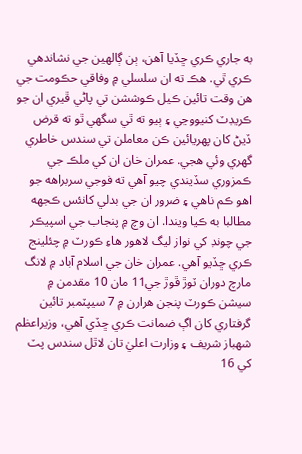به جاري ڪري ڇڏيا آهن، ٻن ڳالهين جي نشاندهي ڪري ٿي. هڪ ته ان سلسلي ۾ وفاقي حڪومت جي هن وقت تائين ڪيل ڪوششن تي پاڻي ڦيري ان جو ڪريڊٽ کنيووڃي ۽ ٻيو ته ٿي سگهي ٿو ته قرض ڏيڻ کان پهريائين ڪن معاملن تي سندس خاطري گهري وئي هجي. عمران خان ان کي ملڪ جي ڪمزوري سڏيندي چيو آهي ته فوجي سربراھه جو اهو ڪم ناهي ۽ ضرور ان جي بدلي کانئس ڪجھه مطالبا به ڪيا ويندا. ان وچ ۾ پنجاب جي اسپيڪر جي چونڊ کي نواز ليگ لاهور هاءِ ڪورٽ ۾ چئلينج ڪري ڇڏيو آهي. عمران خان جي اسلام آباد ۾ لانگ مارچ دوران ٽوڙ ڦوڙ جي11 مان 10 مقدمن ۾ سيشن ڪورٽ پنجن هرارن ۾ 7 سيپٽمبر تائين گرفتاري کان اڳ ضمانت ڪري ڇڏي آهي، وزيراعظم شهباز شريف ۽ وزارت اعليٰ تان لاٿل سندس پٽ کي 16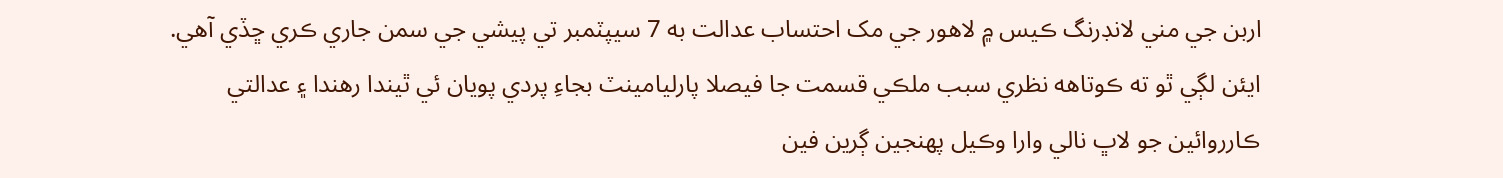اربن جي مني لانڊرنگ ڪيس ۾ لاهور جي مک احتساب عدالت به 7 سيپٽمبر تي پيشي جي سمن جاري ڪري ڇڏي آهي. ايئن لڳي ٿو ته ڪوتاھه نظري سبب ملڪي قسمت جا فيصلا پارليامينٽ بجاءِ پردي پويان ئي ٿيندا رهندا ۽ عدالتي ڪارروائين جو لاڀ نالي وارا وڪيل پهنجين ڳرين فين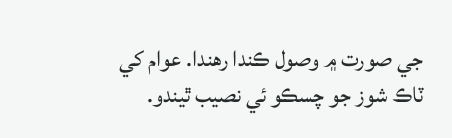جي صورت ۾ وصول ڪندا رهندا. عوام کي ٽاڪ شوز جو چسڪو ئي نصيب ٿيندو.